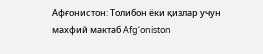Афғонистон: Толибон ёки қизлар учун махфий мактаб Afg‘oniston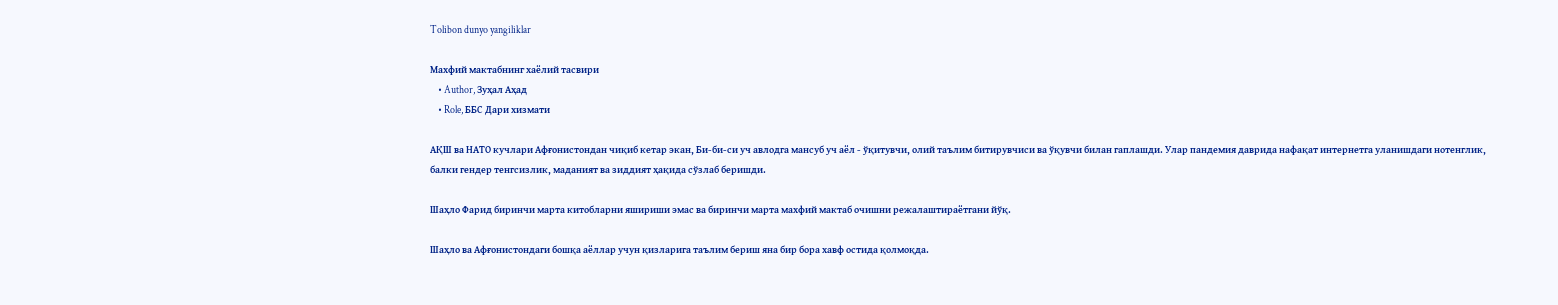Tolibon dunyo yangiliklar

Махфий мактабнинг хаёлий тасвири
    • Author, Зуҳал Аҳад
    • Role, ББС Дари хизмати

АҚШ ва НАТО кучлари Афғонистондан чиқиб кетар экан, Би-би-си уч авлодга мансуб уч аёл - ўқитувчи, олий таълим битирувчиси ва ўқувчи билан гаплашди. Улар пандемия даврида нафақат интернетга уланишдаги нотенглик, балки гендер тенгсизлик, маданият ва зиддият ҳақида сўзлаб беришди.

Шаҳло Фарид биринчи марта китобларни яшириши эмас ва биринчи марта махфий мактаб очишни режалаштираётгани йўқ.

Шаҳло ва Афғонистондаги бошқа аёллар учун қизларига таълим бериш яна бир бора хавф остида қолмоқда.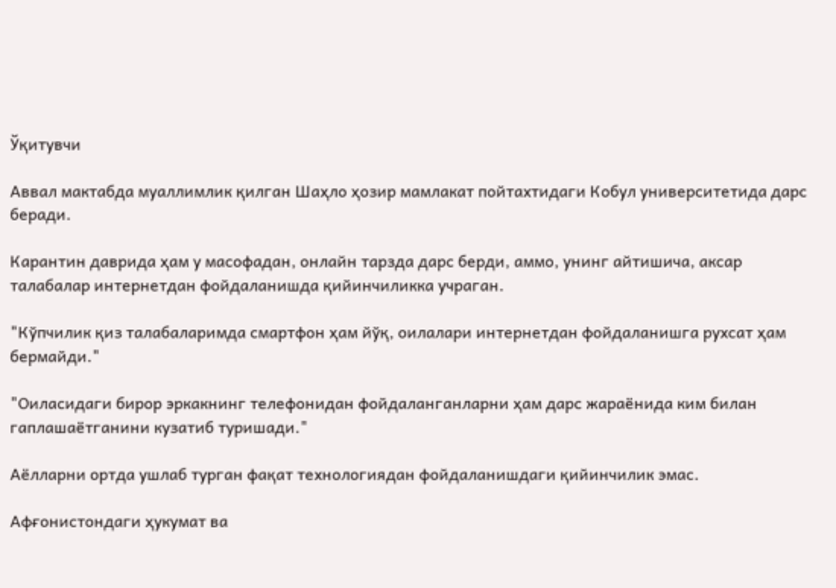Ўқитувчи

Аввал мактабда муаллимлик қилган Шаҳло ҳозир мамлакат пойтахтидаги Кобул университетида дарс беради.

Карантин даврида ҳам у масофадан, онлайн тарзда дарс берди, аммо, унинг айтишича, аксар талабалар интернетдан фойдаланишда қийинчиликка учраган.

"Кўпчилик қиз талабаларимда смартфон ҳам йўқ, оилалари интернетдан фойдаланишга рухсат ҳам бермайди."

"Оиласидаги бирор эркакнинг телефонидан фойдаланганларни ҳам дарс жараёнида ким билан гаплашаётганини кузатиб туришади."

Аёлларни ортда ушлаб турган фақат технологиядан фойдаланишдаги қийинчилик эмас.

Афғонистондаги ҳукумат ва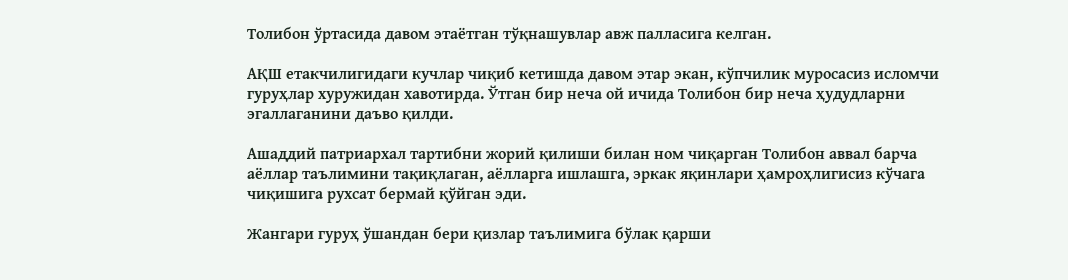Толибон ўртасида давом этаётган тўқнашувлар авж палласига келган.

АҚШ етакчилигидаги кучлар чиқиб кетишда давом этар экан, кўпчилик муросасиз исломчи гуруҳлар хуружидан хавотирда. Ўтган бир неча ой ичида Толибон бир неча ҳудудларни эгаллаганини даъво қилди.

Ашаддий патриархал тартибни жорий қилиши билан ном чиқарган Толибон аввал барча аёллар таълимини тақиқлаган, аёлларга ишлашга, эркак яқинлари ҳамроҳлигисиз кўчага чиқишига рухсат бермай қўйган эди.

Жангари гуруҳ ўшандан бери қизлар таълимига бўлак қарши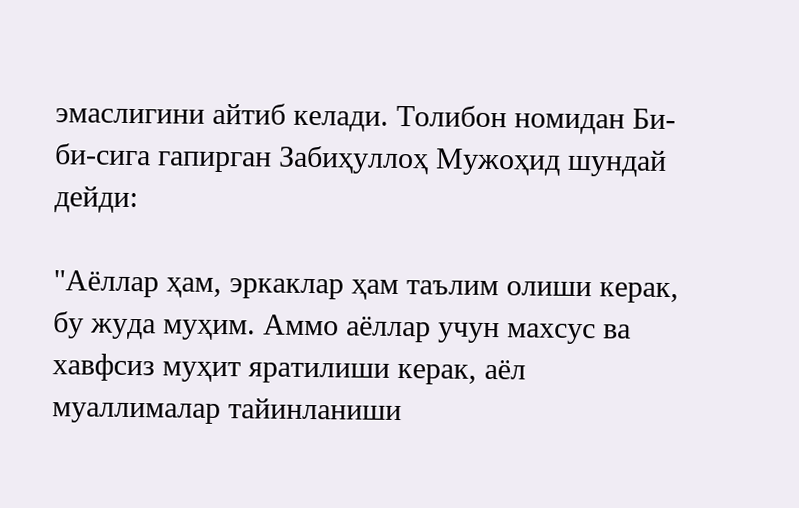эмаслигини айтиб келади. Толибон номидан Би-би-сига гапирган Забиҳуллоҳ Мужоҳид шундай дейди:

"Аёллар ҳам, эркаклар ҳам таълим олиши керак, бу жуда муҳим. Аммо аёллар учун махсус ва хавфсиз муҳит яратилиши керак, аёл муаллималар тайинланиши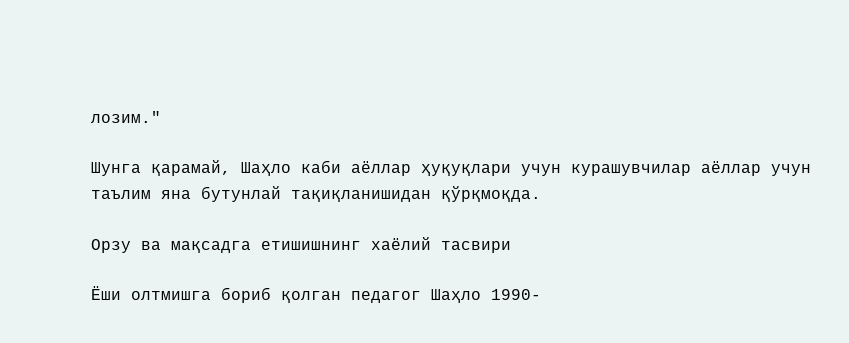лозим."

Шунга қарамай, Шаҳло каби аёллар ҳуқуқлари учун курашувчилар аёллар учун таълим яна бутунлай тақиқланишидан қўрқмоқда.

Орзу ва мақсадга етишишнинг хаёлий тасвири

Ёши олтмишга бориб қолган педагог Шаҳло 1990-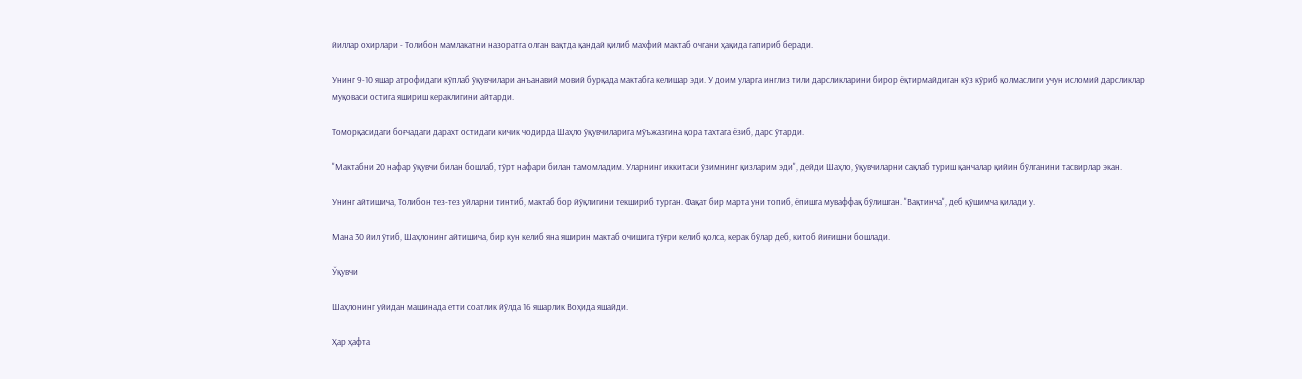йиллар охирлари - Толибон мамлакатни назоратга олган вақтда қандай қилиб махфий мактаб очгани ҳақида гапириб беради.

Унинг 9-10 яшар атрофидаги кўплаб ўқувчилари анъанавий мовий бурқада мактабга келишар эди. У доим уларга инглиз тили дарсликларини бирор ёқтирмайдиган кўз кўриб қолмаслиги учун исломий дарсликлар муқоваси остига яшириш кераклигини айтарди.

Томорқасидаги боғчадаги дарахт остидаги кичик чодирда Шаҳло ўқувчиларига мўъжазгина қора тахтага ёзиб, дарс ўтарди.

"Мактабни 20 нафар ўқувчи билан бошлаб, тўрт нафари билан тамомладим. Уларнинг иккитаси ўзимнинг қизларим эди", дейди Шаҳло, ўқувчиларни сақлаб туриш қанчалар қийин бўлганини тасвирлар экан.

Унинг айтишича, Толибон тез-тез уйларни тинтиб, мактаб бор йўқлигини текшириб турган. Фақат бир марта уни топиб, ёпишга муваффақ бўлишган. "Вақтинча", деб қўшимча қилади у.

Мана 30 йил ўтиб, Шаҳлонинг айтишича, бир кун келиб яна яширин мактаб очишига тўғри келиб қолса, керак бўлар деб, китоб йиғишни бошлади.

Ўқувчи

Шаҳлонинг уйидан машинада етти соатлик йўлда 16 яшарлик Воҳида яшайди.

Ҳар ҳафта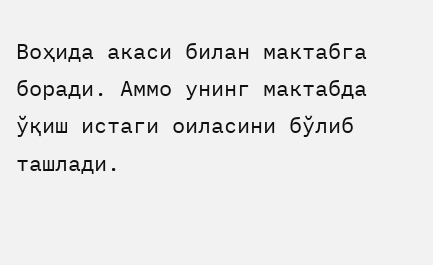Воҳида акаси билан мактабга боради. Аммо унинг мактабда ўқиш истаги оиласини бўлиб ташлади.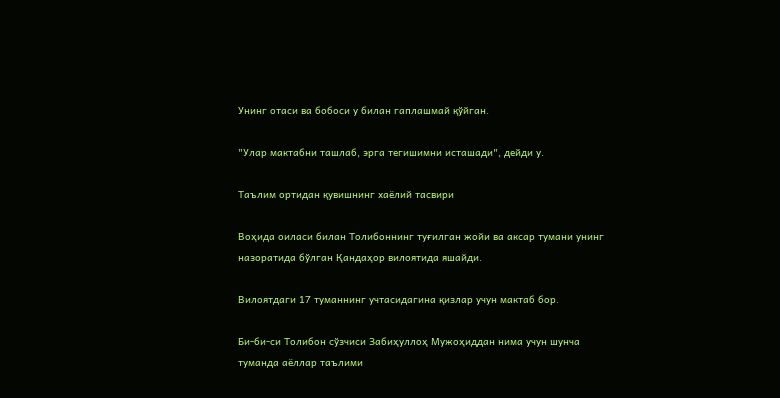Унинг отаси ва бобоси у билан гаплашмай қўйган.

"Улар мактабни ташлаб, эрга тегишимни исташади", дейди у.

Таълим ортидан қувишнинг хаёлий тасвири

Воҳида оиласи билан Толибоннинг туғилган жойи ва аксар тумани унинг назоратида бўлган Қандаҳор вилоятида яшайди.

Вилоятдаги 17 туманнинг учтасидагина қизлар учун мактаб бор.

Би-би-си Толибон сўзчиси Забиҳуллоҳ Мужоҳиддан нима учун шунча туманда аёллар таълими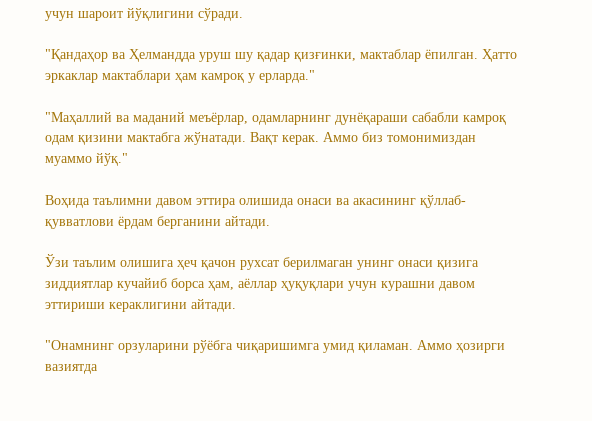учун шароит йўқлигини сўради.

"Қандаҳор ва Ҳелмандда уруш шу қадар қизғинки, мактаблар ёпилган. Ҳатто эркаклар мактаблари ҳам камроқ у ерларда."

"Маҳаллий ва маданий меъёрлар, одамларнинг дунёқараши сабабли камроқ одам қизини мактабга жўнатади. Вақт керак. Аммо биз томонимиздан муаммо йўқ."

Воҳида таълимни давом эттира олишида онаси ва акасининг қўллаб-қувватлови ёрдам берганини айтади.

Ўзи таълим олишига ҳеч қачон рухсат берилмаган унинг онаси қизига зиддиятлар кучайиб борса ҳам, аёллар ҳуқуқлари учун курашни давом эттириши кераклигини айтади.

"Онамнинг орзуларини рўёбга чиқаришимга умид қиламан. Аммо ҳозирги вазиятда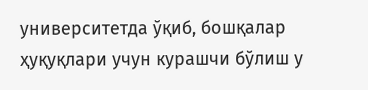университетда ўқиб, бошқалар ҳуқуқлари учун курашчи бўлиш у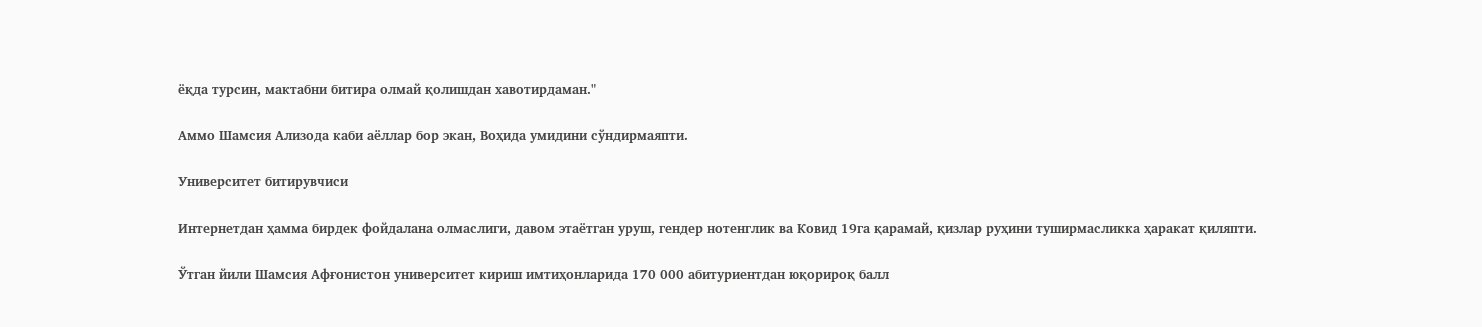ёқда турсин, мактабни битира олмай қолишдан хавотирдаман."

Аммо Шамсия Ализода каби аёллар бор экан, Воҳида умидини сўндирмаяпти.

Университет битирувчиси

Интернетдан ҳамма бирдек фойдалана олмаслиги, давом этаётган уруш, гендер нотенглик ва Ковид 19га қарамай, қизлар руҳини туширмасликка ҳаракат қиляпти.

Ўтган йили Шамсия Афғонистон университет кириш имтиҳонларида 170 000 абитуриентдан юқорироқ балл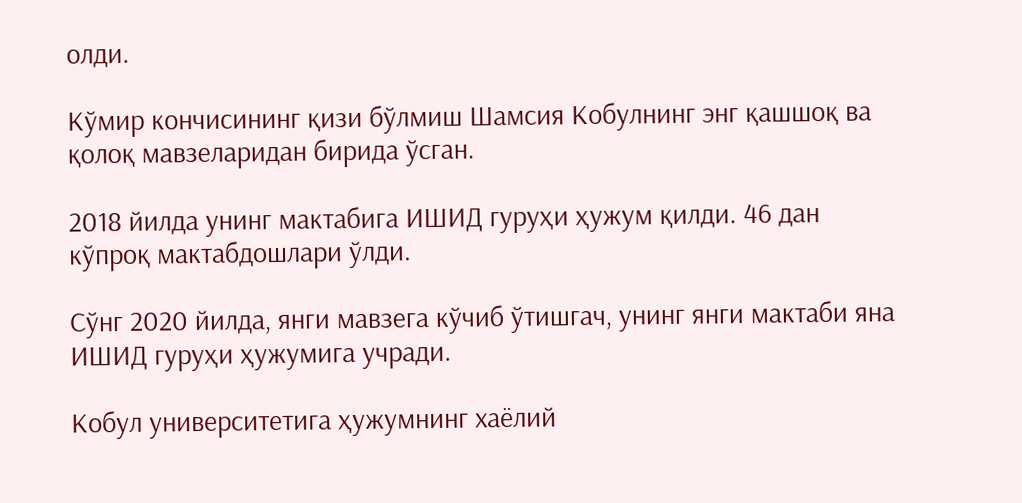олди.

Кўмир кончисининг қизи бўлмиш Шамсия Кобулнинг энг қашшоқ ва қолоқ мавзеларидан бирида ўсган.

2018 йилда унинг мактабига ИШИД гуруҳи ҳужум қилди. 46 дан кўпроқ мактабдошлари ўлди.

Сўнг 2020 йилда, янги мавзега кўчиб ўтишгач, унинг янги мактаби яна ИШИД гуруҳи ҳужумига учради.

Кобул университетига ҳужумнинг хаёлий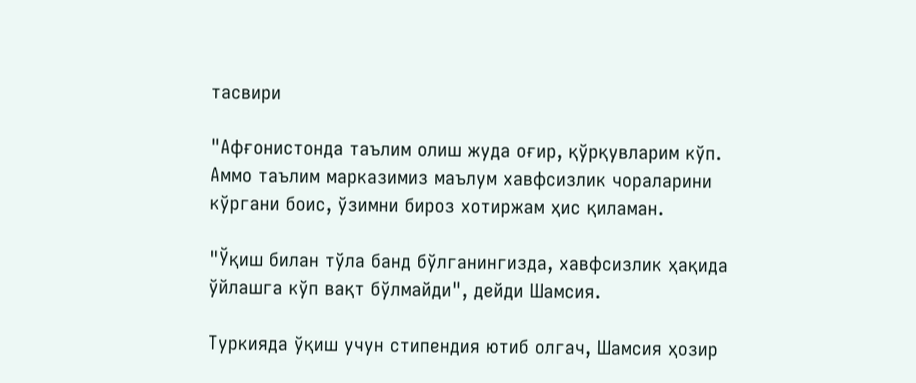тасвири

"Афғонистонда таълим олиш жуда оғир, қўрқувларим кўп. Аммо таълим марказимиз маълум хавфсизлик чораларини кўргани боис, ўзимни бироз хотиржам ҳис қиламан.

"Ўқиш билан тўла банд бўлганингизда, хавфсизлик ҳақида ўйлашга кўп вақт бўлмайди", дейди Шамсия.

Туркияда ўқиш учун стипендия ютиб олгач, Шамсия ҳозир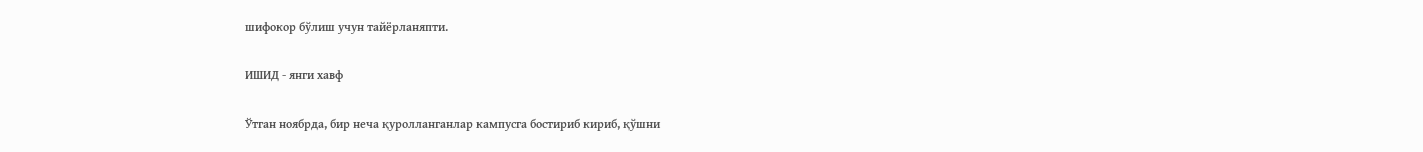шифокор бўлиш учун тайёрланяпти.

ИШИД - янги хавф

Ўтган ноябрда, бир неча қуролланганлар кампусга бостириб кириб, қўшни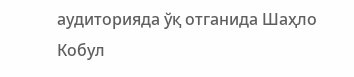аудиторияда ўқ отганида Шаҳло Кобул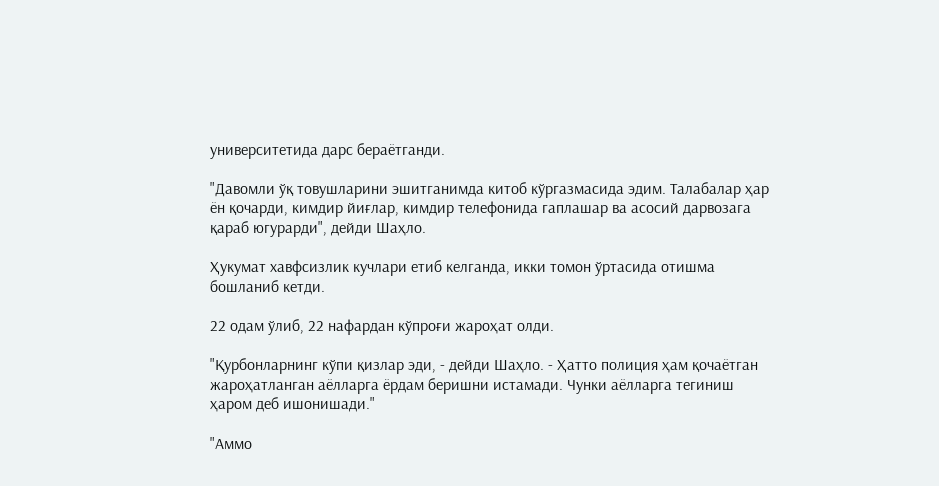университетида дарс бераётганди.

"Давомли ўқ товушларини эшитганимда китоб кўргазмасида эдим. Талабалар ҳар ён қочарди, кимдир йиғлар, кимдир телефонида гаплашар ва асосий дарвозага қараб югурарди", дейди Шаҳло.

Ҳукумат хавфсизлик кучлари етиб келганда, икки томон ўртасида отишма бошланиб кетди.

22 одам ўлиб, 22 нафардан кўпроғи жароҳат олди.

"Қурбонларнинг кўпи қизлар эди, - дейди Шаҳло. - Ҳатто полиция ҳам қочаётган жароҳатланган аёлларга ёрдам беришни истамади. Чунки аёлларга тегиниш ҳаром деб ишонишади."

"Аммо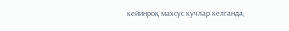кейинроқ махсус кучлар келганда,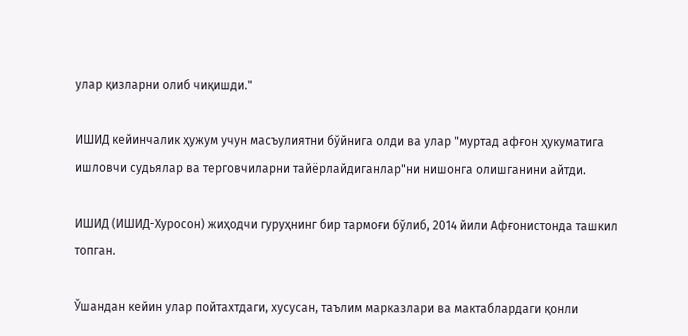улар қизларни олиб чиқишди."

ИШИД кейинчалик ҳужум учун масъулиятни бўйнига олди ва улар "муртад афғон ҳукуматига ишловчи судьялар ва терговчиларни тайёрлайдиганлар"ни нишонга олишганини айтди.

ИШИД (ИШИД-Хуросон) жиҳодчи гуруҳнинг бир тармоғи бўлиб, 2014 йили Афғонистонда ташкил топган.

Ўшандан кейин улар пойтахтдаги, хусусан, таълим марказлари ва мактаблардаги қонли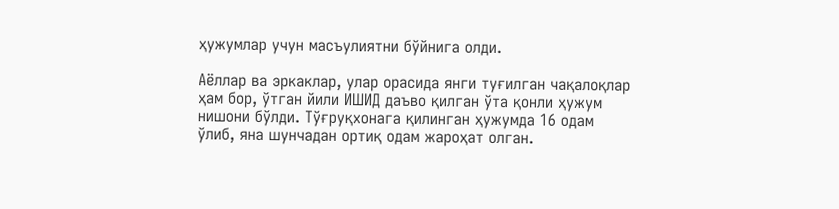ҳужумлар учун масъулиятни бўйнига олди.

Аёллар ва эркаклар, улар орасида янги туғилган чақалоқлар ҳам бор, ўтган йили ИШИД даъво қилган ўта қонли ҳужум нишони бўлди. Тўғруқхонага қилинган ҳужумда 16 одам ўлиб, яна шунчадан ортиқ одам жароҳат олган.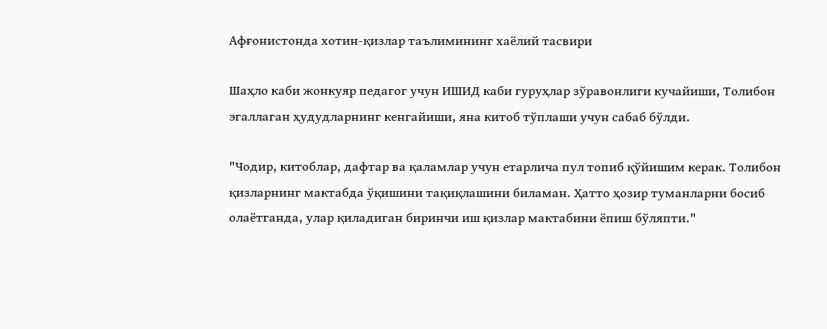Афғонистонда хотин-қизлар таълимининг хаёлий тасвири

Шаҳло каби жонкуяр педагог учун ИШИД каби гуруҳлар зўравонлиги кучайиши, Толибон эгаллаган ҳудудларнинг кенгайиши, яна китоб тўплаши учун сабаб бўлди.

"Чодир, китоблар, дафтар ва қаламлар учун етарлича пул топиб қўйишим керак. Толибон қизларнинг мактабда ўқишини тақиқлашини биламан. Ҳатто ҳозир туманларни босиб олаётганда, улар қиладиган биринчи иш қизлар мактабини ёпиш бўляпти."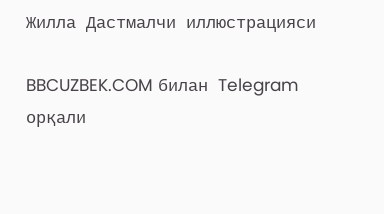Жилла Дастмалчи иллюстрацияси

BBCUZBEK.COM билан Telegram орқали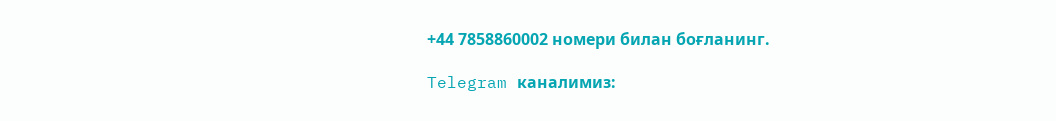+44 7858860002 номери билан боғланинг.

Telegram каналимиз: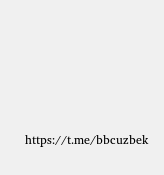https://t.me/bbcuzbek